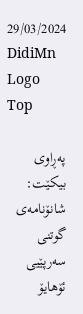29/03/2024
DidiMn Logo
Top

په‌ڕاوی بیكێت: شانۆنامه‌ی گوتنی سەرپێیی ئۆهایۆ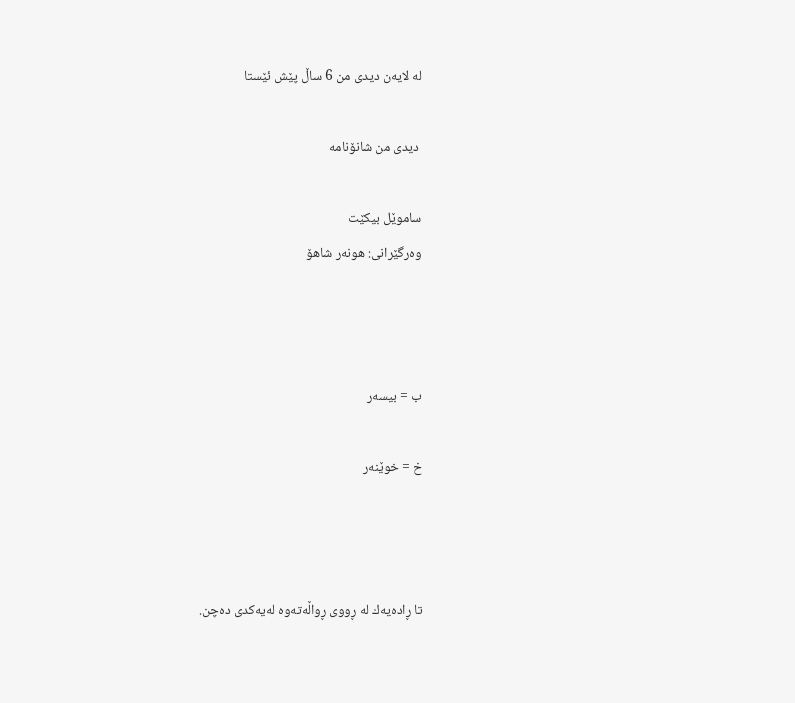لە لایەن دیدی من 6 ساڵ پێش ئێستا

 دیدی من شانۆنامه‌

ساموێل بیكێت
وه‌رگێرانی: هونه‌ر شاهۆ



ب = بیسەر

خ = خوێنەر



تا ڕادەیەك لە ڕووی ڕواڵەتەوە لەیەكدی دەچن.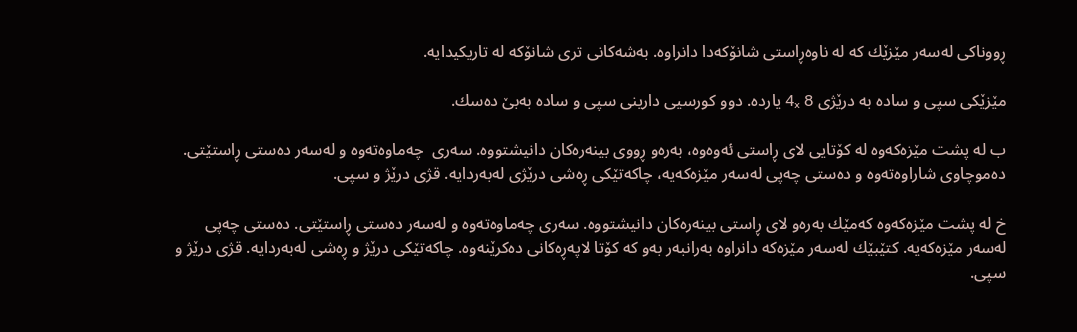ڕووناكی لەسەر مێزێك كە لە ناوەڕاستی شانۆكەدا دانراوە. بەشەكانی تری شانۆکە لە تاریكیدایە.

مێزێكی سپی و سادە بە درێژی 4ₓ 8 یاردە. دوو كورسیی دارینی سپی و سادە بەبێ دەسك.

ب لە پشت مێزەكەوە لە كۆتایی لای ڕاستی ئەوەوە، بەرەو ڕووی بینەرەكان دانیشتووە. سەری  چەماوەتەوە و لەسەر دەستی ڕاستێتی. دەموچاوی شاراوەتەوە و دەستی چەپی لەسەر مێزەكەیە، چاكەتێكی ڕەشی درێژی لەبەردایە. قژی درێژ و سپی.

خ لە پشت مێزەكەوە كەمێك بەرەو لای ڕاستی بینەرەكان دانیشتووە. سەری چەماوەتەوە و لەسەر دەستی ڕاستێتی. دەستی چەپی لەسەر مێزەكەیە. كتێبێك لەسەر مێزەكە دانراوە بەرانبەر بەو كە كۆتا لاپەڕەكانی دەكرێنەوە. چاكەتێكی درێژ و ڕەشی لەبەردایە. قژی درێژ و سپی.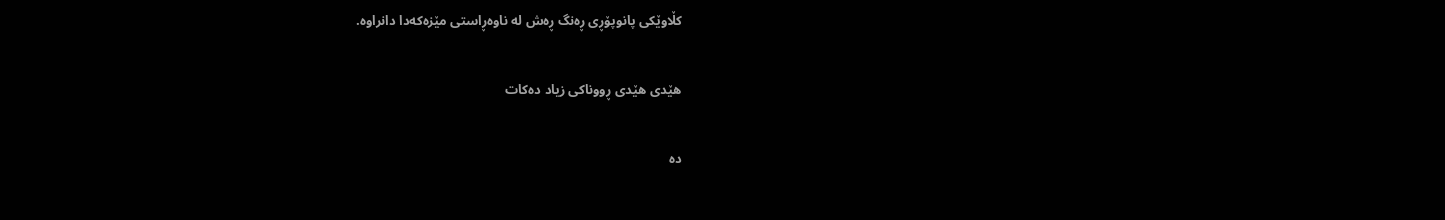كڵاوێكی پانوپۆڕی ڕەنگ ڕەش لە ناوەڕاستی مێزەكەدا دانراوە.

هێدی هێدی ڕووناکی زیاد دەکات

دە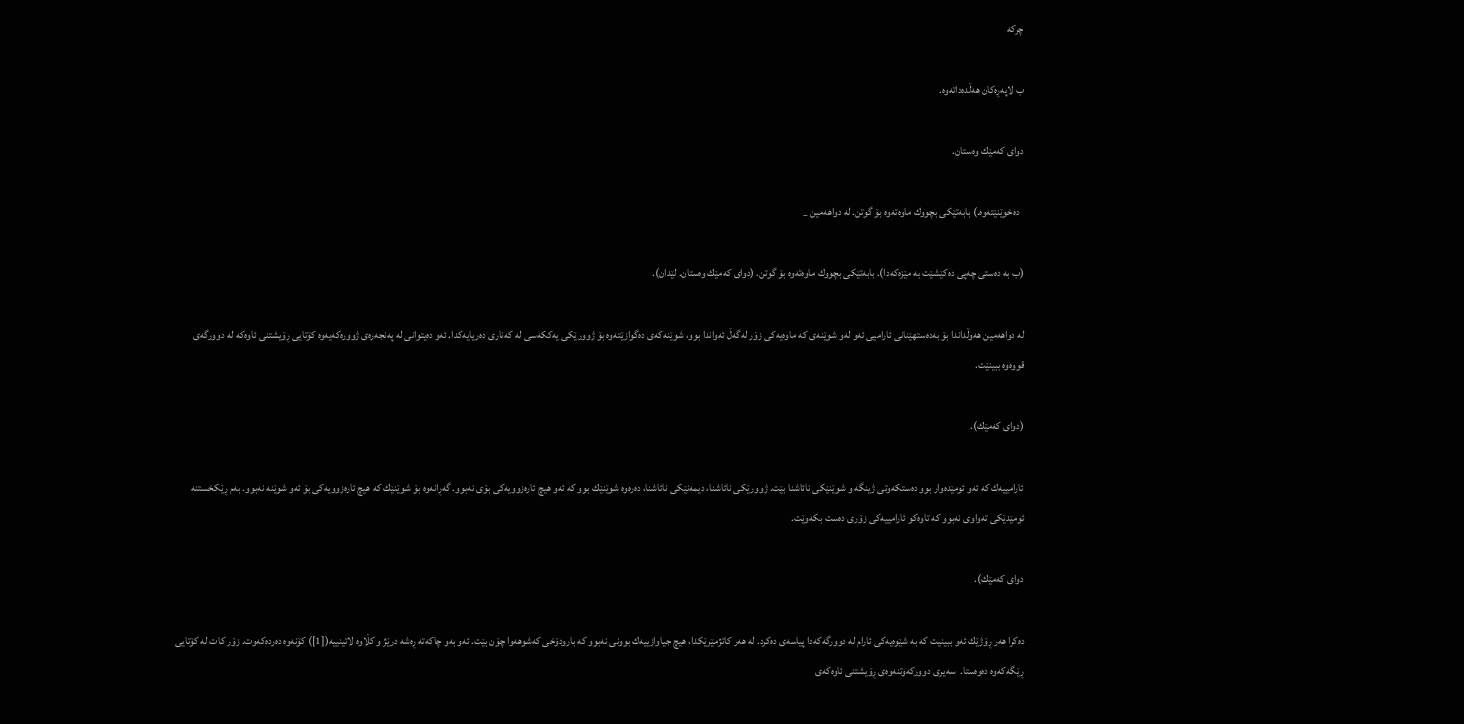چركە

ب لاپەڕەكان هەڵدەداتەوە.

دوای كەمێك وەستان.

  دەخوێنێتەوە.) بابەتێكی بچووك ماوەتەوە بۆ گوتن. لە دواهەمین _

(ب بە دەستی چەپی دەكێشێت بە مێزەكەدا). بابەتێكی بچووك ماوەتەوە بۆ گوتن. (دوای كەمێك وەستان. لێدان).

لە دواهەمین هەوڵداندا بۆ بەدەستهێنانی ئارامیی ئەو لەو شوێنەی كە ماوەیەكی زۆر لەگەڵ ئەواندا بوو، شوێنەكەی دەگوازێتەوە بۆ ژوورێكی یەككەسی لە كەناری دەریایەكدا. ئەو دەیتوانی لە پەنجەرەی ژوورەكەیەوە كۆتایی ڕۆیشتنی ئاوەكە لە دوورگەی قووەوە ببینێت.

(دوای كەمێك).

ئارامییەك كە ئەو ئومێدەوار بوو دەستكەوتی ژینگە و شوێنێكی نائاشنا بێت. ژوورێكی نائاشنا، دیمەنێكی نائاشنا، دەرەوە شوێنێك بوو كە ئەو هیچ ئارەزوویەكی بۆی نەبوو. گەڕانەوە بۆ شوێنێك كە هیچ ئارەزوویەكی بۆ ئەو شوێنە نەبوو. بەم ڕێكخستنە ئومێدێكی تەواوی نەبوو كە تاوەكو ئارامییەكی زۆری دەست بكەوێت.

دوای كەمێك).

دەكرا هەر ڕۆژێك ئەو ببینیت كە بە شێوەیەكی ئارام لە دوورگەكەدا پیاسەی دەكرد. لە هەر كاتژمێرێكدا، هیچ جیاوازییەك بوونی نەبوو كە بارودۆخی كەشوهەوا چۆن بێت. ئەو بەو چاكەتە ڕەشە درێژ و كڵاوە لاتینییە([1]) كۆنەوە دەردەكەوت. زۆر كات لە كۆتایی ڕێگەكەوە دەوەستا.  سەیری دووركەوتنەوەی ڕۆیشتنی ئاوەكەی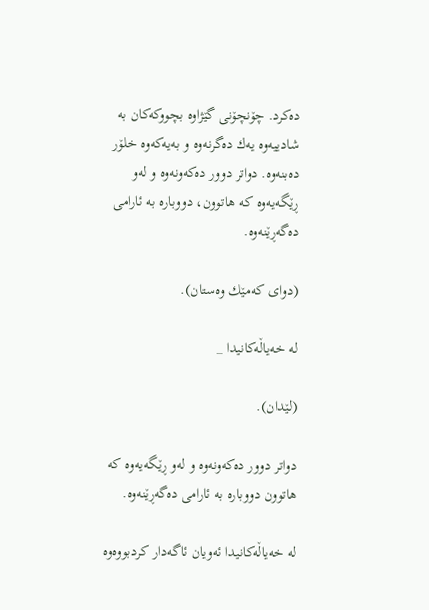دەكرد. چۆنچۆنی گێژاوە بچووكەكان بە شادییەوە یەك دەگرنەوە و بەیەكەوە خلۆر دەبنەوە. دواتر دوور دەكەونەوە و لەو ڕێگەیەوە كە هاتوون، دووبارە بە ئارامی دەگەڕێنەوە.

(دوای كەمێك وەستان).

لە خەیاڵەكانیدا _

(لێدان).

دواتر دوور دەكەونەوە و لەو ڕێگەیەوە كە هاتوون دووبارە بە ئارامی دەگەڕێنەوە.

لە خەیاڵەكانیدا ئەویان ئاگەدار كردبووەوە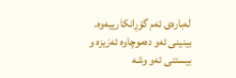لەبارەی ئەم گۆڕانكارییەوە. بینینی ئەو دەموچاوە ئەزیزە و بیستنی ئەو وشە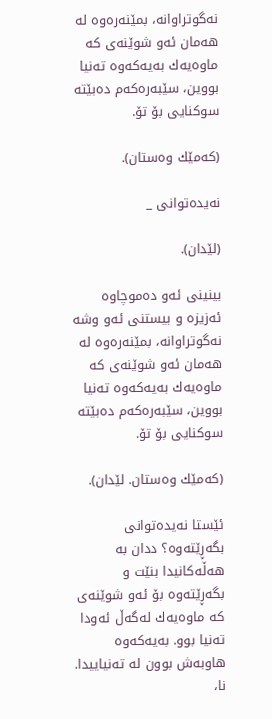نەگوتراوانە، بمێنەرەوە لە هەمان ئەو شوێنەی كە ماوەیەك بەیەكەوە تەنیا بووین، سێبەرەكەم دەبێتە سوكنایی بۆ تۆ.

(كەمێك وەستان).

نەیدەتوانی _

(لێدان).

بینینی ئەو دەموچاوە ئەزیزە و بیستنی ئەو وشە نەگوتراوانە، بمێنەرەوە لە هەمان ئەو شوێنەی كە ماوەیەك بەیەكەوە تەنیا بووین، سێبەرەكەم دەبێتە سوكنایی بۆ تۆ.

(كەمێك وەستان. لێدان).

ئێستا نەیدەتوانی بگەڕێتەوە؟ ددان بە هەڵەكانیدا بنێت و بگەڕێتەوە بۆ ئەو شوێنەی كە ماوەیەك لەگەڵ ئەودا تەنیا بوو. بەیەكەوە هاوبەش بوون لە تەنیاییدا. نا،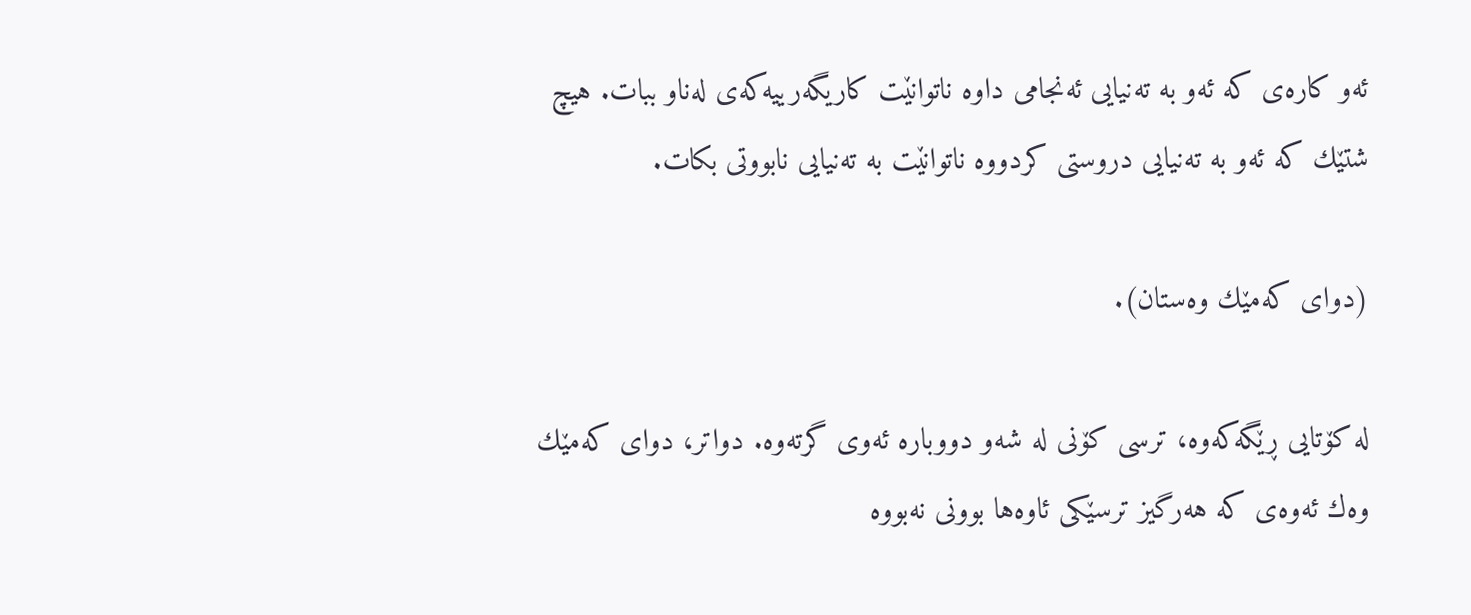ئەو كارەی كە ئەو بە تەنیایی ئەنجامی داوە ناتوانێت كاریگەرییەكەی لەناو ببات. هیچ شتێك كە ئەو بە تەنیایی دروستی كردووە ناتوانێت بە تەنیایی نابووتی بكات.

(دوای كەمێك وەستان).

لە كۆتایی ڕێگەكەوە، ترسی كۆنی لە شەو دووبارە ئەوی گرتەوە. دواتر، دوای كەمێك وەك ئەوەی كە هەرگیز ترسێكی ئاوەها بوونی نەبووە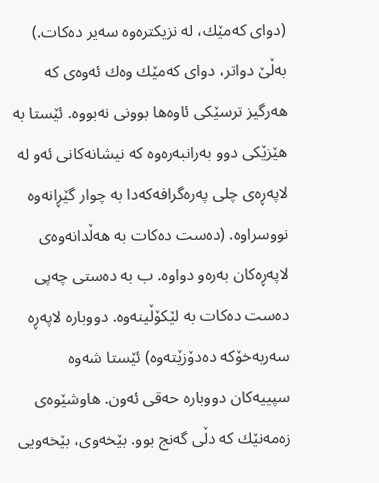(دوای كەمێك، لە نزیكترەوە سەیر دەكات.) بەڵێ دواتر، دوای كەمێك وەك ئەوەی كە هەرگیز ترسێكی ئاوەها بوونی نەبووە. ئێستا بە هێزێكی دوو بەرانبەرەوە كە نیشانەكانی ئەو لە لاپەڕەی چلی پەرەگرافەكەدا بە چوار گێڕانەوە نووسراوە. (دەست دەكات بە هەڵدانەوەی لاپەڕەكان بەرەو دواوە. ب بە دەستی چەپی دەست دەكات بە لێكۆڵینەوە. دووبارە لاپەڕە سەربەخۆكە دەدۆزێتەوە) ئێستا شەوە سپییەكان دووبارە حەقی ئەون. هاوشێوەی زەمەنێك كە دڵی گەنج بوو. بێخەوی، بێخەویی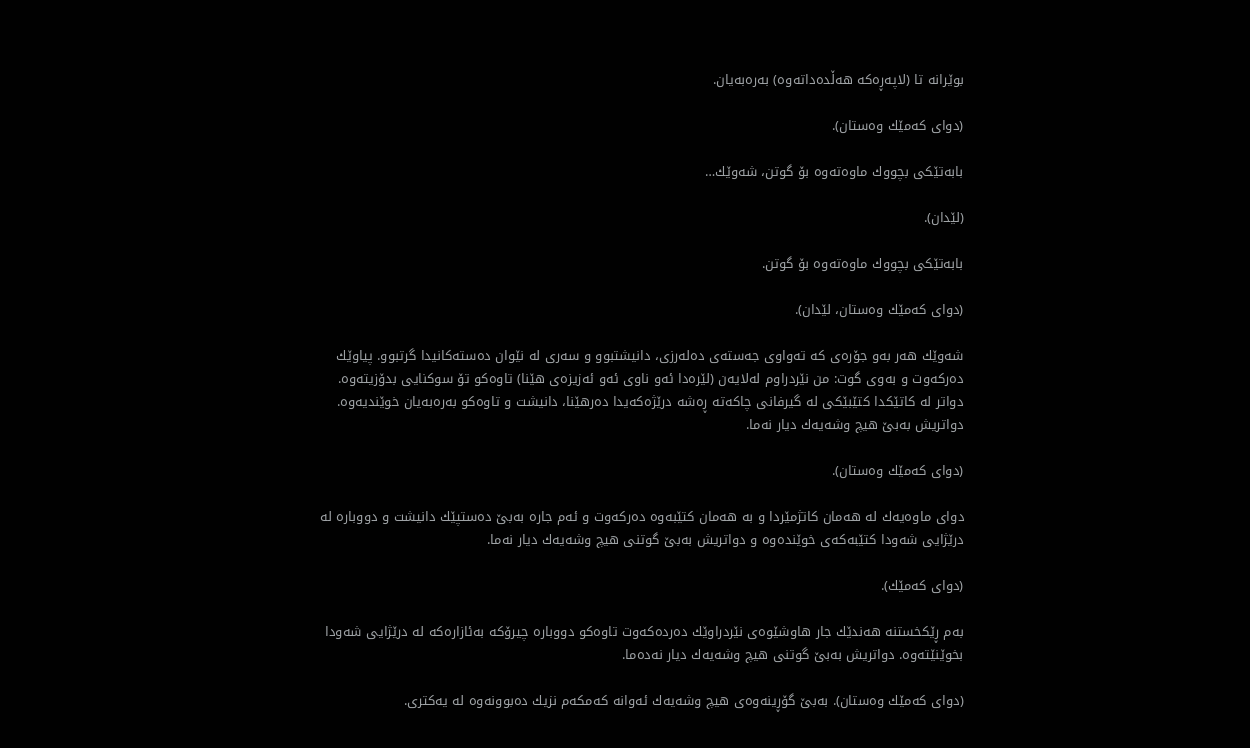بوێرانە تا (لاپەڕەكە هەڵدەداتەوە) بەرەبەیان.

(دوای كەمێك وەستان).

بابەتێكی بچووك ماوەتەوە بۆ گوتن، شەوێك…

(لێدان).

بابەتێكی بچووك ماوەتەوە بۆ گوتن.

(دوای كەمێك وەستان، لێدان).

شەوێك هەر بەو جۆرەی كە تەواوی جەستەی دەلەرزی، دانیشتبوو و سەری لە نێوان دەستەكانیدا گرتبوو. پیاوێك دەركەوت و بەوی گوت: من نێردراوم لەلایەن (لێرەدا ئەو ناوی ئەو ئەزیزەی هێنا) تاوەكو تۆ سوكنایی بدۆزیتەوە. دواتر لە كاتێكدا كتێبێكی لە گیرفانی چاكەتە ڕەشە درێژەكەیدا دەرهێنا، دانیشت و تاوەكو بەرەبەیان خوێندیەوە. دواتریش بەبێ هیچ وشەیەك دیار نەما.

(دوای كەمێك وەستان).

دوای ماوەیەك لە هەمان كاتژمێردا و بە هەمان كتێبەوە دەركەوت و ئەم جارە بەبێ دەستپێك دانیشت و دووبارە لە درێژایی شەودا كتێبەكەی خوێندەوە و دواتریش بەبێ گوتنی هیچ وشەیەك دیار نەما.

(دوای كەمێك).

بەم ڕێكخستنە هەندێك جار هاوشێوەی نێردراوێك دەردەكەوت تاوەكو دووبارە چیرۆكە بەئازارەكە لە درێژایی شەودا بخوێنێتەوە. دواتریش بەبێ گوتنی هیچ وشەیەك دیار نەدەما.

(دوای كەمێك وەستان). بەبێ گۆڕینەوەی هیچ وشەیەك ئەوانە كەمكەم نزیك دەبوونەوە لە یەكتری.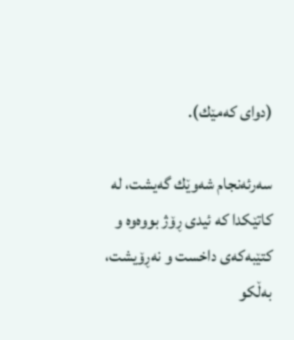(دوای كەمێك).

سەرئەنجام شەوێك گەیشت، لە كاتێكدا كە ئیدی ڕۆژ بووەوە و كتێبەكەی داخست و نەڕۆیشت، بەڵكو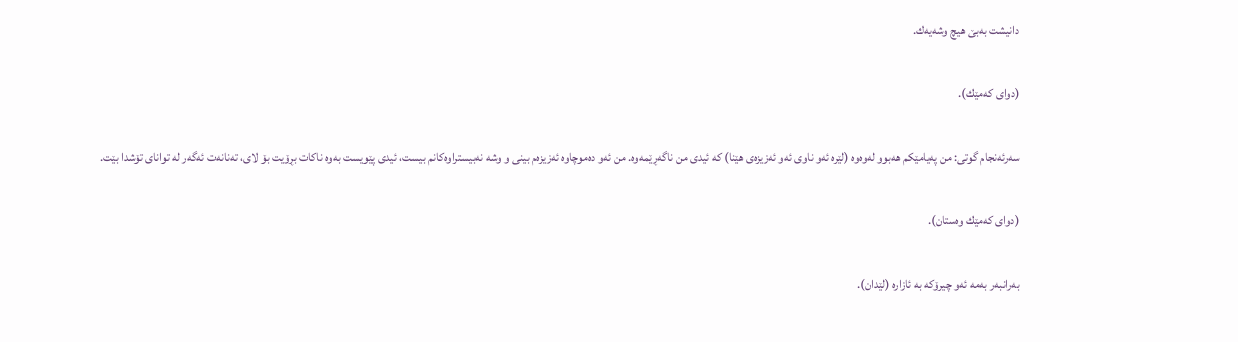دانیشت بەبێ هیچ وشەیەك.

(دوای كەمێك).

سەرئەنجام گوتی: من پەیامێكم هەبوو لەوەوە (لێرە ئەو ناوی ئەو ئەزیزەی هێنا) كە ئیدی من ناگەڕێمەوە. من ئەو دەموچاوە ئەزیزەم بینی و وشە نەبیستراوەكانم بیست، ئیدی پێویست بەوە ناكات بڕۆیت بۆ لای، تەنانەت ئەگەر لە توانای تۆشدا بێت.

(دوای كەمێك وەستان).

بەرانبەر بەمە ئەو چیرۆكە بە ئازارە (لێدان).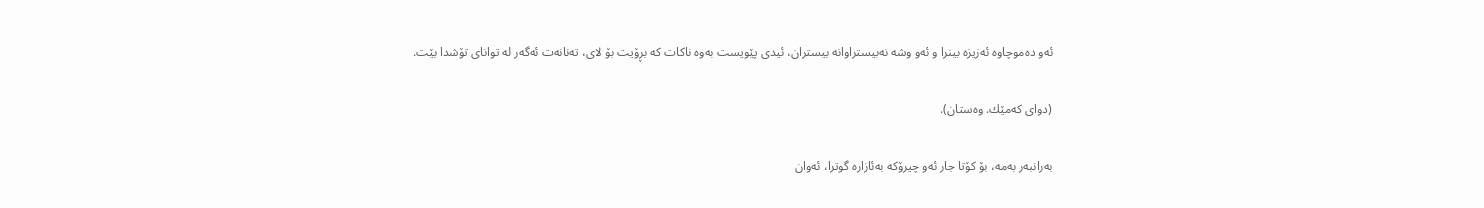ئەو دەموچاوە ئەزیزە بینرا و ئەو وشە نەبیستراوانە بیستران، ئیدی پێویست بەوە ناكات كە بڕۆیت بۆ لای، تەنانەت ئەگەر لە توانای تۆشدا بێت.

(دوای كەمێك. وەستان).

بەرانبەر بەمە، بۆ كۆتا جار ئەو چیرۆكە بەئازارە گوترا، ئەوان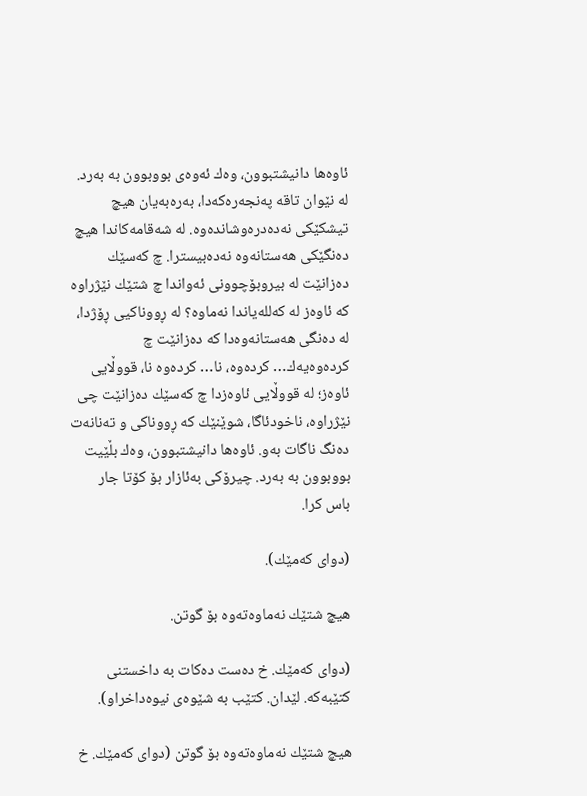ئاوەها دانیشتبوون، وەك ئەوەی بووبوون بە بەرد. لە نێوان تاقە پەنجەرەكەدا، بەرەبەیان هیچ تیشكێكی نەدەدرەوشاندەوە. لە شەقامەكاندا هیچ دەنگێكی هەستانەوە نەدەبیسترا. چ كەسێك دەزانێت لە بیروبۆچوونی ئەواندا چ شتێك نێژراوە كە ئاوەز لە كەللەیاندا نەماوە؟ لە ڕووناكیی ڕۆژدا، لە دەنگی هەستانەوەدا كە دەزانێت چ كردەوەیەك… كردەوە، نا… كردەوە نا، قووڵایی ئاوەز؛ لە قووڵایی ئاوەزدا چ كەسێك دەزانێت چی نێژراوە، ناخودئاگا، شوێنێك كە ڕووناكی و تەنانەت دەنگ ناگات بەو. ئاوەها دانیشتبوون، وەك بڵێیت بووبوون بە بەرد. چیرۆكی بەئازار بۆ كۆتا جار باس كرا.

(دوای كەمێك).

هیچ شتێك نەماوەتەوە بۆ گوتن.

(دوای كەمێك. خ دەست دەكات بە داخستنی كتێبەكە. لێدان. كتێب بە شێوەی نیوەداخراو).

هیچ شتێك نەماوەتەوە بۆ گوتن (دوای كەمێك. خ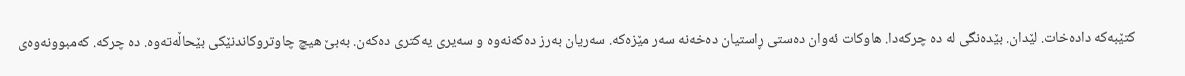كتێبەكە دادەخات. لێدان. بێدەنگی لە دە چركەدا. هاوكات ئەوان دەستی ڕاستیان دەخەنە سەر مێزەكە. سەریان بەرز دەكەنەوە و سەیری یەكتری دەكەن. بەبێ هیچ چاوتروكاندنێكی بێحاڵەتەوە. دە چركە. كەمبوونەوەی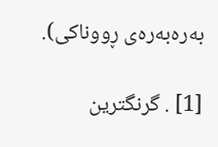بەرەبەرەی ڕووناكی).

[1] . گرنگترین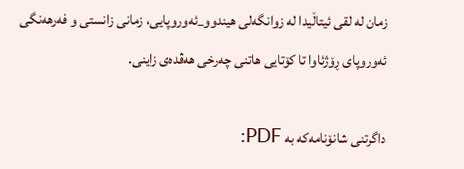زمان لە لقی ئیتاڵیدا لە زوانگەلی هیندوو_ئەوروپایی، زمانی زانستی و فەرهەنگی ئەوروپای ڕۆژئاوا تا كۆتایی هاتنی چەرخی هەڤدەی زاینی.

داگرتنی شانۆنامه‌كه‌ به‌ PDF: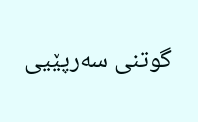گوتنی سەرپێیی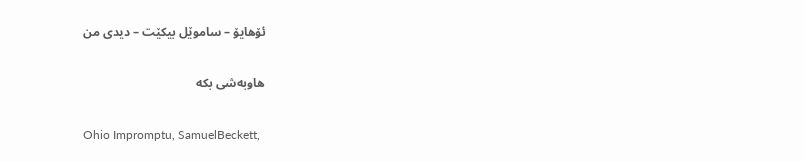ئۆهایۆ – ساموێل بیكێت – دیدی من

هاوبەشی بکە

Ohio Impromptu, SamuelBeckett,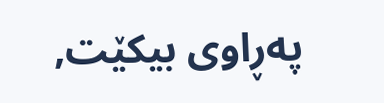په‌ڕاوی بیكێت,